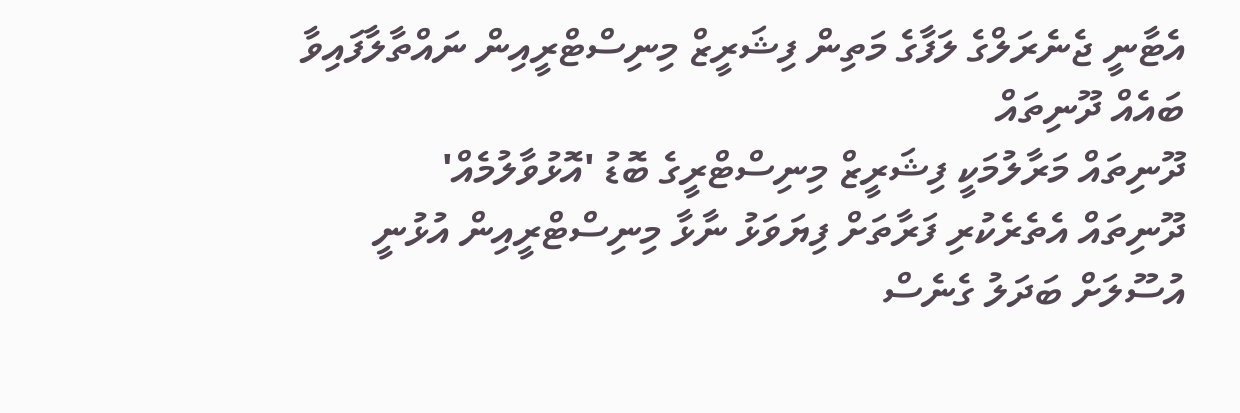އެޓާނީ ޖެނެރަލްގެ ލަފާގެ މަތިން ފިޝަރީޒް މިނިސްޓްރީއިން ނައްތާލާފައިވާ ބައެއް ދޫނިތައް
ދޫނިތައް މަރާލުމަކީ ފިޝަރީޒް މިނިސްޓްރީގެ ބޮޑު 'އޮޅުވާލުމެއް'
ދޫނިތައް އެތެރެކުރި ފަރާތަށް ފިޔަވަޅު ނާޅާ މިނިސްޓްރީއިން އުޅުނީ އުސޫލަށް ބަދަލު ގެނެސް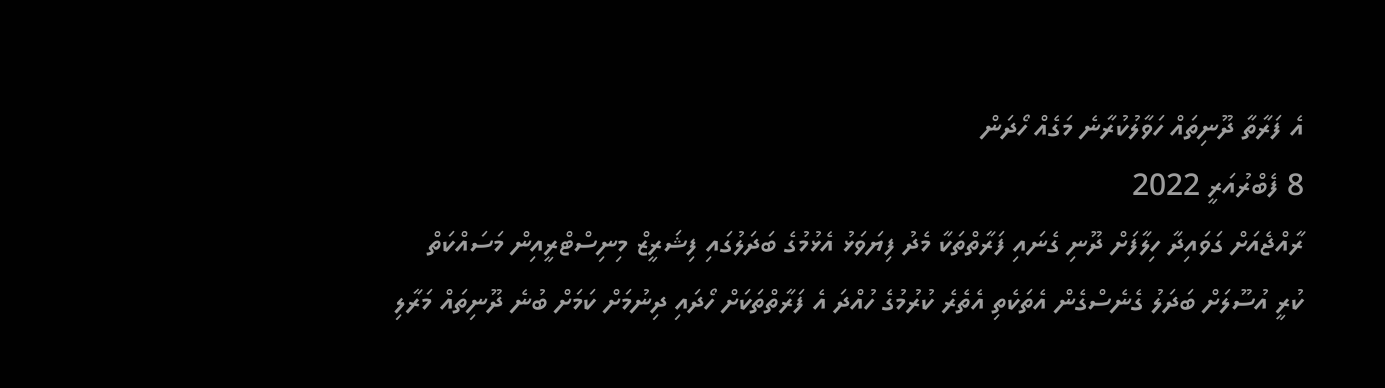އެ ފަރާތާ ދޫނިތައް ހަވާލުކުރާނެ މަގެއް ހޯދަން
8 ފެބްރުއަރީ 2022
ރާއްޖެއަށް ގަވައިދާ ހިލާފަށް ދޫނި ގެނައި ފަރާތްތަކާ މެދު ފިޔަވަޅު އެޅުމުގެ ބަދަލުގައި ފިޝަރީޒް މިނިސްޓްރީއިން މަސައްކަތް ކުރީ އުސޫލަށް ބަދަލު ގެނެސްގެން އެތަކެތި އެތެރެ ކުރުމުގެ ހުއްދަ އެ ފަރާތްތަކަށް ހޯދައި ދިނުމަށް ކަމަށް ބުނެ ދޫނިތައް މަރާލި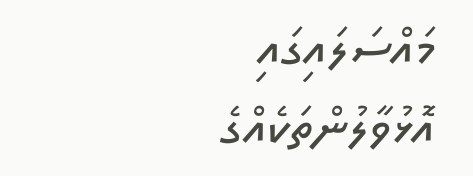މައްސަލައިގައި އޮޅުވާލުންތަކެއްގެ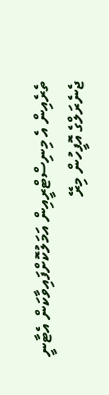ތެރެއިން އެ މިނިސްޓްރީއިން އަމަލުކޮށްފައިވާކަން އެޓާނީ ޖެނެރަލްގެ އޮފީހުން މިރޭ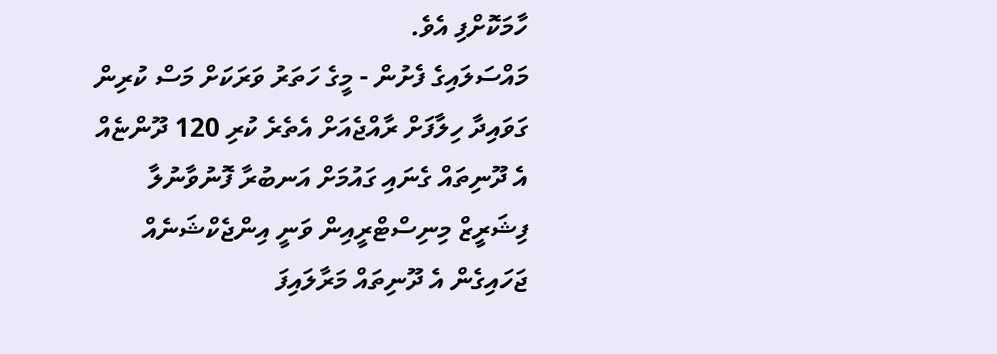ހާމަކޮށްފި އެވެ.
މައްސަލައިގެ ފެށުން - މީގެ ހަތަރު ވަރަކަށް މަސް ކުރިން ގަވައިދާ ހިލާފަށް ރާއްޖެއަށް އެތެރެ ކުރި 120 ދޫންޏެއް އެ ދޫނިތައް ގެނައި ގައުމަށް އަނބުރާ ފޮނުވާނުލާ ފިޝަރީޒް މިނިސްޓްރީއިން ވަނީ އިންޖެކްޝަނެއް ޖަހައިގެން އެ ދޫނިތައް މަރާލައިފަ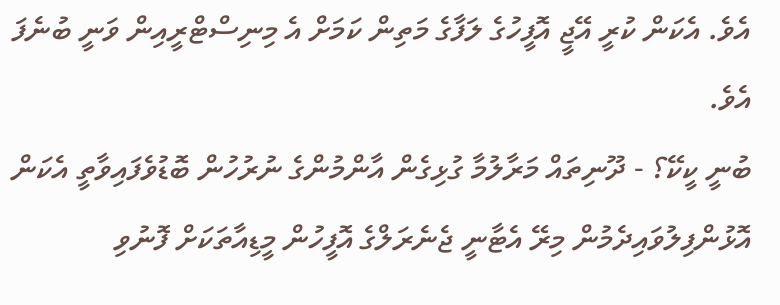އެވެ. އެކަން ކުރީ އޭޖީ އޮފީހުގެ ލަފާގެ މަތިން ކަމަށް އެ މިނިސްޓްރީއިން ވަނީ ބުނެފަ އެވެ.
ބުނީ ކީކޭ؟ - ދޫނިތައް މަރާލުމާ ގުޅިގެން އާންމުންގެ ނުރުހުން ބޮޑުވެފައިވާތީ އެކަން އޮޅުންފިލުވައިދެމުން މިރޭ އެޓާނީ ޖެނެރަލްގެ އޮފީހުން މީޑިއާތަކަށް ފޮނުވި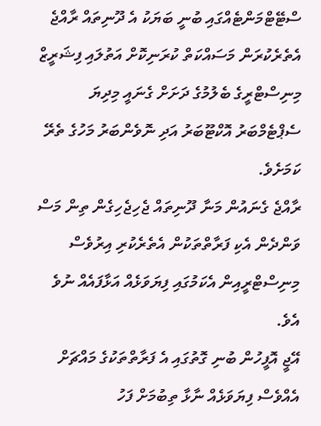ސްޓޭޓްމަންޓެއްގައި ބުނީ ބަޔަކު އެ ދޫނިތައް ރާއްޖެ އެތެރެކުރަން މަސައްކަތް ކުރަނިކޮށް އަތުލައި ފިޝަރީޒް މިނިސްޓްރީގެ ބެލުމުގެ ދަށަށް ގެނައީ މިދިޔަ ސެޕްޓެމްބަރު އޮކްޓޫބަރު އަދި ނޮވެންބަރު މަހުގެ ތެރޭ ކަމަށެވެ.
ރާއްޖެ ގެނައުން މަނާ ދޫނިތައް ޖެހިޖެހިގެން ތިން މަސް ވަންދެން އެކި ފަރާތްތަކުން އެތެރެކުރި އިރުވެސް މިނިސްޓްރީއިން އެކަމުގައި ފިޔަވަޅެއް އަޅާފައެއް ނުވެ އެވެ.
އޭޖީ އޮފީހުން ބުނި ގޮތުގައި އެ ފަރާތްތަކުގެ މައްޗަށް އެއްވެސް ފިޔަވަޅެއް ނާޅާ ތިބުމަށް ފަހު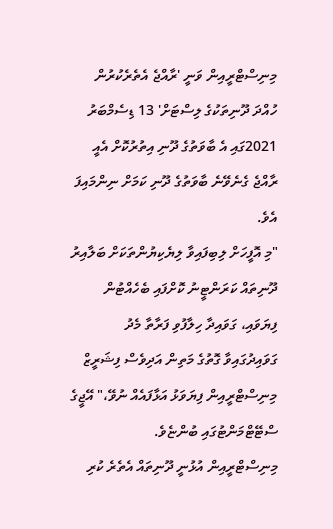މިނިސްޓްރީއިން ވަނީ 'ރާއްޖެ އެތެރެކުރުން ހުއްދަ ދޫނިތަކުގެ ލިސްޓަށް' 13 ޑިސެމްބަރު 2021ގައި އެ ބާވަތުގެ ދޫނި އިތުރުކޮށް އެއީ ރާއްޖެ ގެނެވޭނެ ބާވަތުގެ ދޫނި ކަމަށް ނިންމައިފަ އެވެ.
"މި އޮފީހަށް ލިބިފައިވާ ލިޔެކިޔުންތަކަށް ބަލާއިރު ދޫނިތައް ކަރަންޓީނު ކޮށްފައި ބެހެއްޓުން ފިޔަވައި، ގަވައިދާ ހިލާފުވި ފަރާތާ މެދު ގަވައިދުގައިވާ ގޮތުގެ މަތިން އަދިވެސް ފިޝަރީޒް މިނިސްޓްރީއިން ފިޔަވަޅު އަޅާފައެއް ނުވޭ،" އޭޖީގެ ސްޓޭޓްމަންޓުގައި ބުންޏެވެ.
މިނިސްޓްރީއިން އުޅުނީ ދޫނިތައް އެތެރެ ކުރި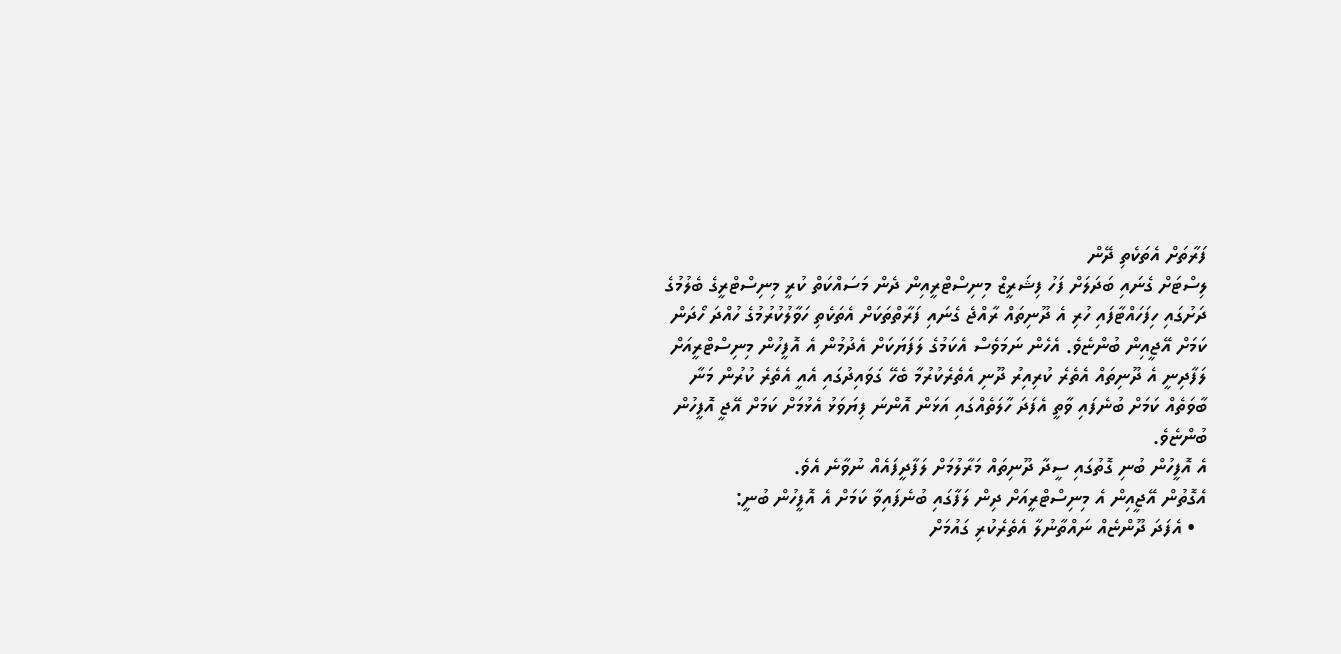ފަރާތަށް އެތަކެތި ދޭން
ލިސްޓަށް ގެނައި ބަދަލަށް ފަހު ފިޝަރީޒް މިނިސްޓްރީއިން ދެން މަސައްކަތް ކުރީ މިނިސްޓްރީގެ ބެލުމުގެ ދަށުގައި ހިފަހައްޓާފައި ހުރި އެ ދޫނިތައް ރާއްޖެ ގެނައި ފަރާތްތަކަށް އެތަކެތި ހަވާލުކުރުމުގެ ހުއްދަ ހޯދަން ކަމަށް އޭޖީއިން ބުންޏެވެ. އެހެން ނަމަވެސް އެކަމުގެ ލަފަޔަކަށް އެދުމުން އެ އޮފީހުން މިނިސްޓްރީއަށް ލަފާދިނީ އެ ދޫނިތައް އެތެރެ ކުރިއިރު ދޫނި އެތެރެކުރުމާ ބެހޭ ގަވައިދުގައި އެއީ އެތެރެ ކުރުން މަނާ ބާވަތެއް ކަމަށް ބުނެފައި ވާތީ އެފަދަ ހާލަތެއްގައި އަޅަން އޮންނަ ފިޔަވަޅު އެޅުމަށް ކަމަށް އޭޖީ އޮފީހުން ބުންޏެވެ.
އެ އޮފީހުން ބުނި ގޮތުގައި ސީދާ ދޫނިތައް މަރާލުމަށް ލަފާދީފައެއް ނުވާނެ އެވެ.
އެގޮތުން އޭޖީއިން އެ މިނިސްޓްރީއަށް ދިން ލަފާގައި ބުނެފައިވާ ކަމަށް އެ އޮފީހުން ބުނީ:
  • އެފަދަ ދޫންޏެއް ނައްތާނުލާ އެތެރެކުރި ގައުމަށް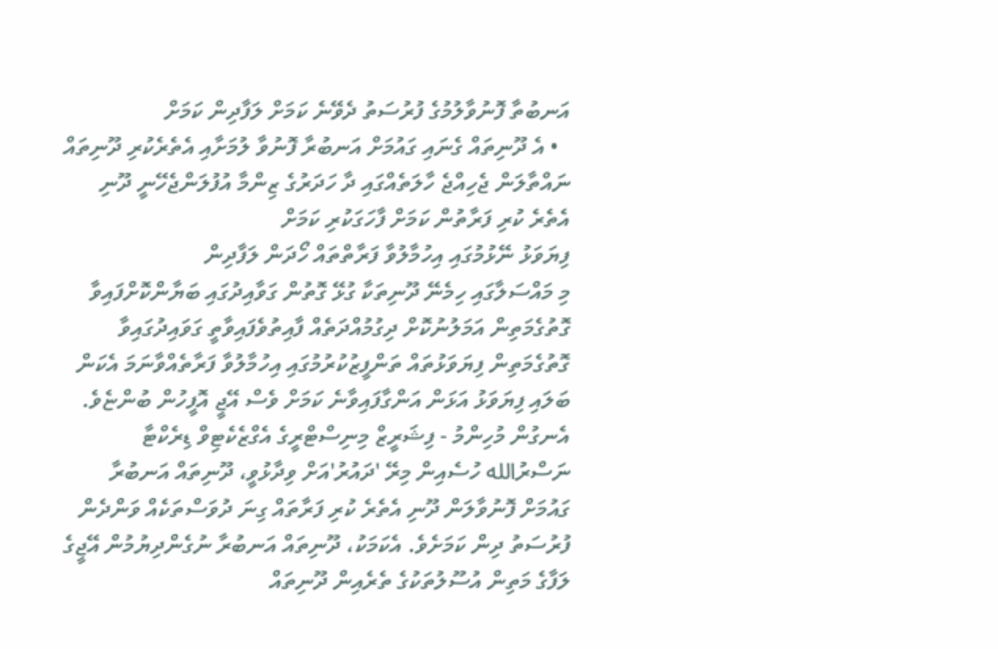އަނބުތާ ފޮނުވާލުމުގެ ފުރުސަތު ދެވޭނެ ކަމަށް ލަފާދިން ކަމަށް
  • އެ ދޫނިތައް ގެނައި ގައުމަށް އަނބުރާ ފޮނުވާ ލުމަށާއި އެތެރެކުރި ދޫނިތައް ނައްތާލަން ޖެހިއްޖެ ހާލަތެއްގައި ދާ ހަދަރުގެ ޒިންމާ އުފުލަންޖެހޭނީ ދޫނި އެތެރެ ކުރި ފަރާތުން ކަމަށް ފާހަގަކުރި ކަމަށް
ފިޔަވަޅު ނޭޅުމުގައި އިހުމާލުވާ ފަރާތްތައް ހޯދަން ލަފާދިން
މި މައްސަލާގައި ހިމެނޭ ދޫނިތަކާ ގުޅޭ ގޮތުން ގަވާއިދުގައި ބަޔާންކޮށްފައިވާ ގޮތުގެމަތިން އަމަލުނުކޮށް ދިގުމުއްދަތެއް ފާއިތުވެފައިވާތީ ގަވައިދުގައިވާ ގޮތުގެމަތިން ފިޔަވަޅުތައް ތަންފީޒުކުރުމުގައި އިހުމާލުވާ ފަރާތެއްވާނަމަ އެކަން ބަލައި ފިޔަވަޅު އަޅަން އަންގާފައިވާނެ ކަމަށް ވެސް އޭޖީ އޮފީހުން ބުންޏެވެ.
އެނގުން މުހިންމު - ފިޝަރީޒް މިނިސްޓްރީގެ އެގްޒެކެޓިވް ޑިރެކްޓާ ނަސްރުالله ހުސެއިން މިރޭ 'ދައުރު'އަށް ވިދާޅުވީ، ދޫނިތައް އަނބުރާ ގައުމަށް ފޮނުވާލަން ދޫނި އެތެރެ ކުރި ފަރާތައް ގިނަ ދުވަސްތަކެއް ވަންދެން ފުރުސަތު ދިން ކަމަށެވެ. އެކަމަކު، ދޫނިތައް އަނބުރާ ނުގެންދިޔުމުން އޭޖީގެ ލަފާގެ މަތިން އުސޫލުތަކުގެ ތެރެއިން ދޫނިތައް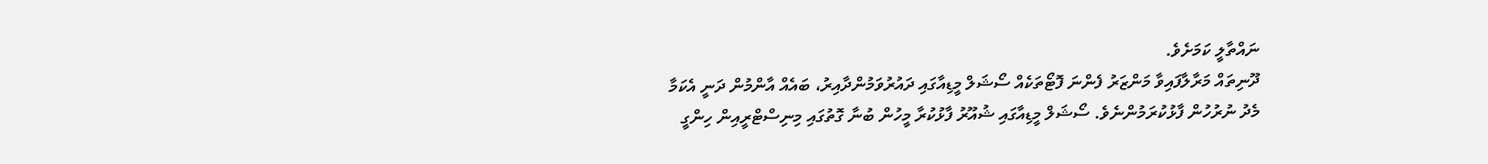ނައްތާލީ ކަމަށެވެ.
ދޫނިތައް މަރާލާފައިވާ މަންޒަރު ފެންނަ ފޮޓޯތަކެއް ސޯޝަލް މީޑިއާގައި ދައުރުވަމުންދާއިރު، ބައެއް އާންމުން ދަނީ އެކަމާ މެދު ނުރުހުން ފާޅުކުރަމުންނެވެ. ސޯޝަލް މީޑިއާގައި ޝުއޫރު ފާޅުކުރާ މީހުން ބުނާ ގޮތުގައި މިނިސްޓްރީއިން ހިންގީ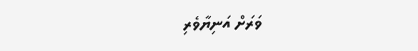ވަރަށް އަނިޔާވެރި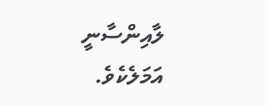ލާއިންސާނީ އަމަލެކެވެ.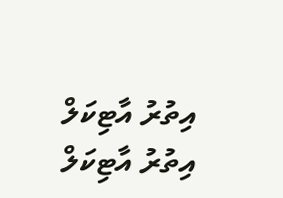އިތުރު އާޓިކަލް
އިތުރު އާޓިކަލް